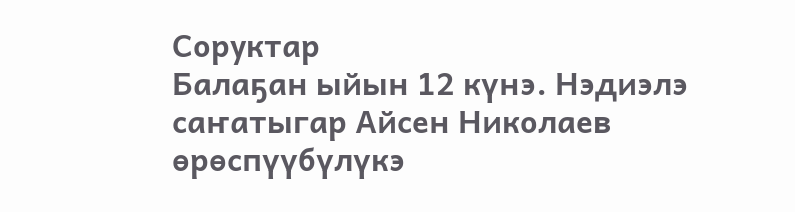Соруктар
Балаҕан ыйын 12 күнэ. Нэдиэлэ саҥатыгар Айсен Николаев өрөспүүбүлүкэ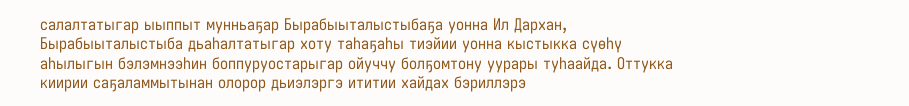салалтатыгар ыыппыт мунньаҕар Бырабыыталыстыбаҕа уонна Ил Дархан, Бырабыыталыстыба дьаһалтатыгар хоту таһаҕаһы тиэйии уонна кыстыкка сүөһү аһылыгын бэлэмнээһин боппуруостарыгар ойуччу болҕомтону уурары туһаайда. Оттукка киирии саҕаламмытынан олорор дьиэлэргэ ититии хайдах бэриллэрэ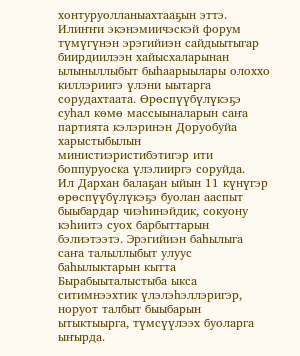хонтуруолланыахтааҕын эттэ. Илиҥҥи экэнэмиичэскэй форум түмүгүнэн эрэгийиэн сайдыытыгар биирдиилээн хайысхаларынан ылыныллыбыт быһаарыылары олоххо киллэриигэ үлэни ыытарга сорудахтаата. Өрөспүүбүлүкэҕэ суһал көмө массыыналарын саҥа партията кэлэринэн Доруобуйа харыстыбылын министиэристибэтигэр ити боппуруоска үлэлииргэ соруйда.
Ил Дархан балаҕан ыйын 11 күнүгэр өрөспүүбүлүкэҕэ буолан ааспыт быыбардар чиэһинэйдик, сокуону кэһиитэ суох барбыттарын бэлиэтээтэ. Эрэгийиэн баһылыга саҥа талыллыбыт улуус баһылыктарын кытта Бырабыыталыстыба ыкса ситимнээхтик үлэлэһэллэригэр, норуот талбыт быыбарын ытыктыырга, түмсүүлээх буоларга ыҥырда.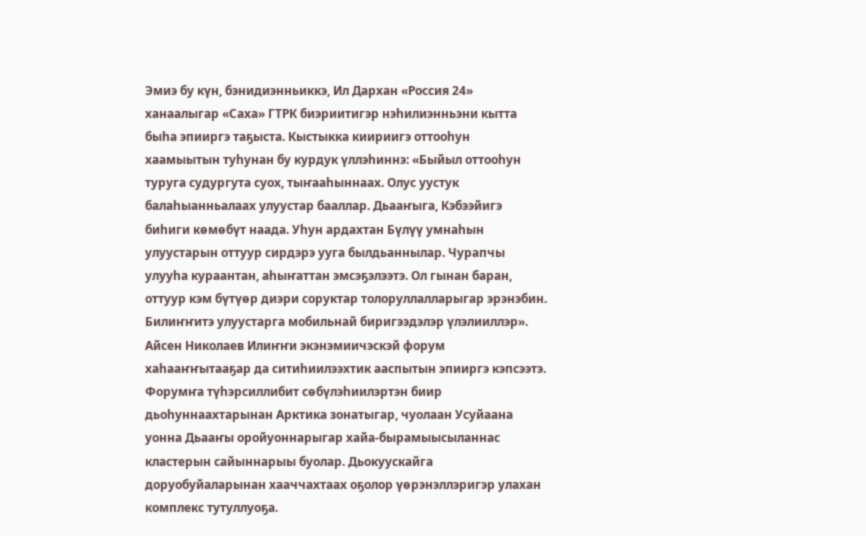Эмиэ бу күн, бэнидиэнньиккэ, Ил Дархан «Россия 24» ханаалыгар «Саха» ГТРК биэриитигэр нэһилиэнньэни кытта быһа эпииргэ таҕыста. Кыстыкка киириигэ оттооһун хаамыытын туһунан бу курдук үллэһиннэ: «Быйыл оттооһун туруга судургута суох, тыҥааһыннаах. Олус уустук балаһыанньалаах улуустар бааллар. Дьааҥыга, Кэбээйигэ биһиги көмөбүт наада. Уһун ардахтан Бүлүү умнаһын улуустарын оттуур сирдэрэ ууга былдьаннылар. Чурапчы улууһа кураантан, аһыҥаттан эмсэҕэлээтэ. Ол гынан баран, оттуур кэм бүтүөр диэри соруктар толоруллалларыгар эрэнэбин. Билиҥҥитэ улуустарга мобильнай биригээдэлэр үлэлииллэр».
Айсен Николаев Илиҥҥи экэнэмиичэскэй форум хаһааҥҥытааҕар да ситиһиилээхтик ааспытын эпииргэ кэпсээтэ. Форумҥа түһэрсиллибит сөбүлэһиилэртэн биир дьоһуннаахтарынан Арктика зонатыгар, чуолаан Усуйаана уонна Дьааҥы оройуоннарыгар хайа-бырамыысыланнас кластерын сайыннарыы буолар. Дьокуускайга доруобуйаларынан хааччахтаах оҕолор үөрэнэллэригэр улахан комплекс тутуллуоҕа.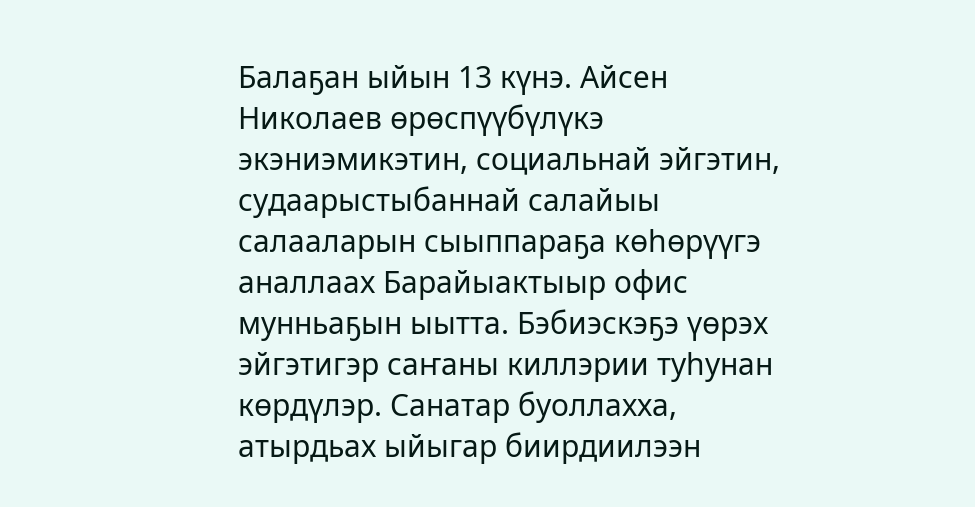Балаҕан ыйын 13 күнэ. Айсен Николаев өрөспүүбүлүкэ экэниэмикэтин, социальнай эйгэтин, судаарыстыбаннай салайыы салааларын сыыппараҕа көһөрүүгэ аналлаах Барайыактыыр офис мунньаҕын ыытта. Бэбиэскэҕэ үөрэх эйгэтигэр саҥаны киллэрии туһунан көрдүлэр. Санатар буоллахха, атырдьах ыйыгар биирдиилээн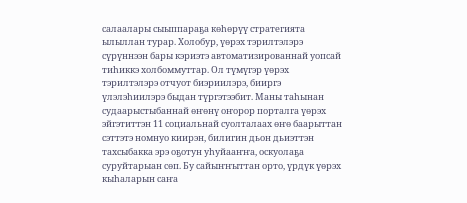салаалары сыыппараҕа көһөрүү стратегията ылыллан турар. Холобур, үөрэх тэрилтэлэрэ сүрүннээн бары кэриэтэ автоматизированнай уопсай тиһиккэ холбоммуттар. Ол түмүгэр үөрэх тэрилтэлэрэ отчуот биэриилэрэ, бииргэ үлэлэһиилэрэ быдан түргэтээбит. Маны таһынан судаарыстыбаннай өҥөнү оҥорор порталга үөрэх эйгэтиттэн 11 социальнай суолталаах өҥө баарыттан сэттэтэ номнуо киирэн, билигин дьон дьиэттэн тахсыбакка эрэ оҕотун уһуйааҥҥа, оскуолаҕа суруйтарыан сөп. Бу сайыҥҥыттан орто, үрдүк үөрэх кыһаларын саҥа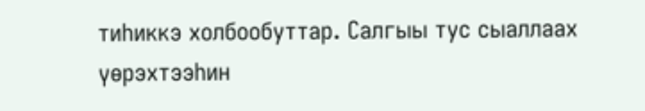тиһиккэ холбообуттар. Салгыы тус сыаллаах үөрэхтээһин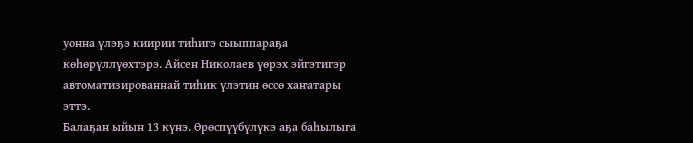уонна үлэҕэ киирии тиһигэ сыыппараҕа көһөрүллүөхтэрэ. Айсен Николаев үөрэх эйгэтигэр автоматизированнай тиһик үлэтин өссө хаҥатары эттэ.
Балаҕан ыйын 13 күнэ. Өрөспүүбүлүкэ аҕа баһылыга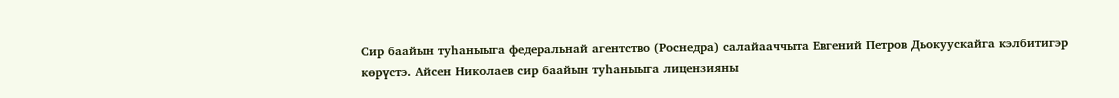Сир баайын туһаныыга федеральнай агентство (Роснедра) салайааччыта Евгений Петров Дьокуускайга кэлбитигэр көрүстэ. Айсен Николаев сир баайын туһаныыга лицензияны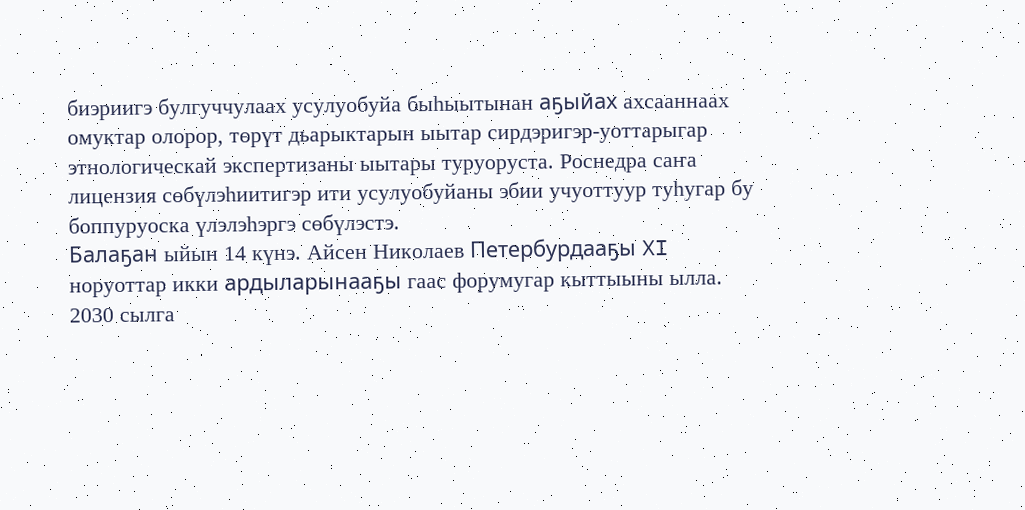биэриигэ булгуччулаах усулуобуйа быһыытынан аҕыйах ахсааннаах омуктар олорор, төрүт дьарыктарын ыытар сирдэригэр-уоттарыгар этнологическай экспертизаны ыытары туруоруста. Роснедра саҥа лицензия сөбүлэһиитигэр ити усулуобуйаны эбии учуоттуур туһугар бу боппуруоска үлэлэһэргэ сөбүлэстэ.
Балаҕан ыйын 14 күнэ. Айсен Николаев Петербурдааҕы XI норуоттар икки ардыларынааҕы гаас форумугар кыттыыны ылла. 2030 сылга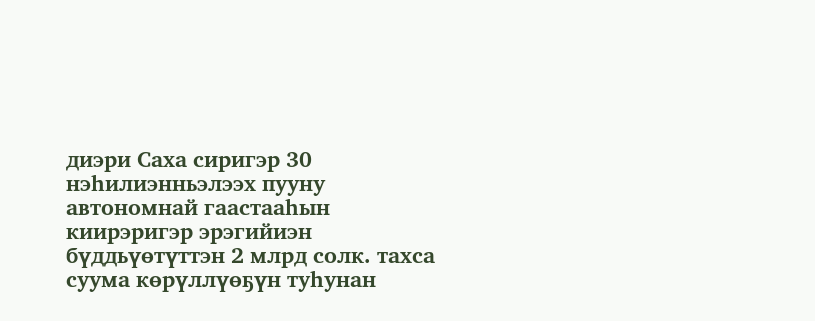диэри Саха сиригэр 30 нэһилиэнньэлээх пууну автономнай гаастааһын киирэригэр эрэгийиэн бүддьүөтүттэн 2 млрд солк. тахса суума көрүллүөҕүн туһунан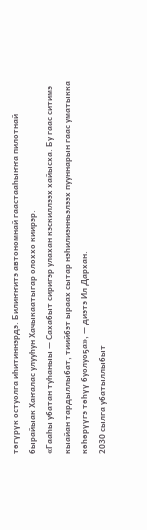төгүрүк остуолга иһитиннэрдэ. Билиҥҥитэ автономнай гаастааһыҥҥа пилотнай бырайыак Хаҥалас улууһун Хачыкаатыгар олоххо киирэр.
«Гааһы убатан туһаныы — Сахабыт сиригэр улахан кэскиллээх хайысха. Бу гаас ситимэ кыайан тардыллыбат, тиийбэт ыраах сытар нэһилиэнньэлээх пууннарын гаас уматыкка көһөрүүгэ төһүү буолуоҕа», — диэтэ Ил Дархан.
2030 сылга убатыллыбыт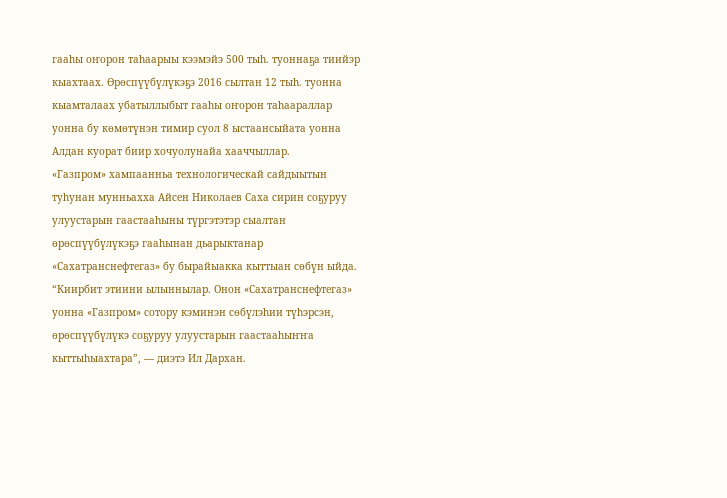гааһы оҥорон таһаарыы кээмэйэ 500 тыһ. туоннаҕа тиийэр кыахтаах. Өрөспүүбүлүкэҕэ 2016 сылтан 12 тыһ. туонна кыамталаах убатыллыбыт гааһы оҥорон таһаараллар уонна бу көмөтүнэн тимир суол 8 ыстаансыйата уонна Алдан куорат биир хочуолунайа хааччыллар.
«Газпром» хампаанньа технологическай сайдыытын туһунан мунньахха Айсен Николаев Саха сирин соҕуруу улуустарын гаастааһыны түргэтэтэр сыалтан өрөспүүбүлүкэҕэ гааһынан дьарыктанар «Сахатранснефтегаз» бу бырайыакка кыттыан сөбүн ыйда. “Киирбит этиини ылыннылар. Онон «Сахатранснефтегаз» уонна «Газпром» сотору кэминэн сөбүлэһии түһэрсэн, өрөспүүбүлүкэ соҕуруу улуустарын гаастааһыҥҥа кыттыһыахтара”, — диэтэ Ил Дархан.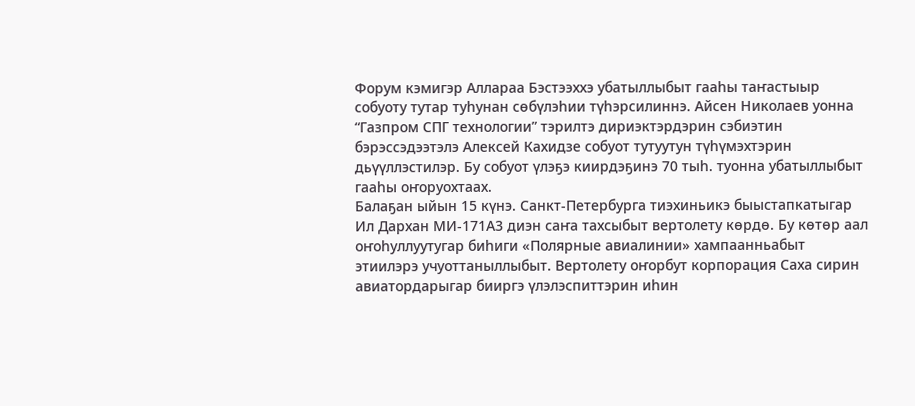Форум кэмигэр Аллараа Бэстээххэ убатыллыбыт гааһы таҥастыыр собуоту тутар туһунан сөбүлэһии түһэрсилиннэ. Айсен Николаев уонна “Газпром СПГ технологии” тэрилтэ дириэктэрдэрин сэбиэтин бэрэссэдээтэлэ Алексей Кахидзе собуот тутуутун түһүмэхтэрин дьүүллэстилэр. Бу собуот үлэҕэ киирдэҕинэ 70 тыһ. туонна убатыллыбыт гааһы оҥоруохтаах.
Балаҕан ыйын 15 күнэ. Санкт-Петербурга тиэхиньикэ быыстапкатыгар Ил Дархан МИ-171А3 диэн саҥа тахсыбыт вертолету көрдө. Бу көтөр аал оҥоһуллуутугар биһиги «Полярные авиалинии» хампаанньабыт этиилэрэ учуоттаныллыбыт. Вертолету оҥорбут корпорация Саха сирин авиатордарыгар бииргэ үлэлэспиттэрин иһин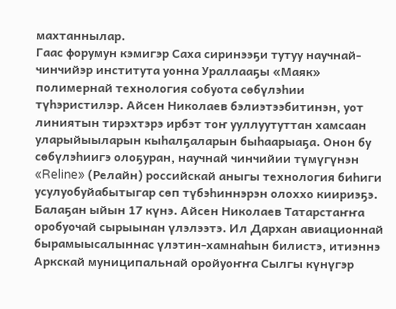махтаннылар.
Гаас форумун кэмигэр Саха сиринээҕи тутуу научнай-чинчийэр института уонна Ураллааҕы «Маяк» полимернай технология собуота сөбүлэһии түһэристилэр. Айсен Николаев бэлиэтээбитинэн, уот линиятын тирэхтэрэ ирбэт тоҥ ууллуутуттан хамсаан уларыйыыларын кыһалҕаларын быһаарыаҕа. Онон бу сөбүлэһиигэ олоҕуран, научнай чинчийии түмүгүнэн «Reline» (Релайн) российскай аныгы технология биһиги усулуобуйабытыгар сөп түбэһиннэрэн олоххо киириэҕэ.
Балаҕан ыйын 17 күнэ. Айсен Николаев Татарстаҥҥа оробуочай сырыынан үлэлээтэ. Ил Дархан авиационнай бырамыысалыннас үлэтин-хамнаһын билистэ, итиэннэ Аркскай муниципальнай оройуоҥҥа Сылгы күнүгэр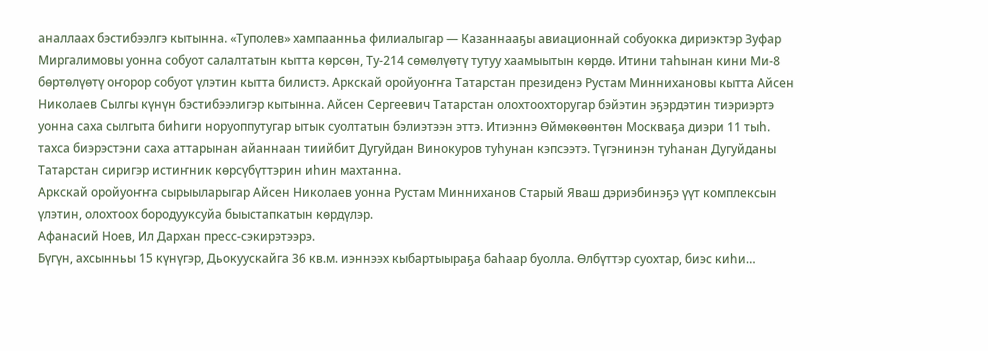аналлаах бэстибээлгэ кытынна. «Туполев» хампаанньа филиалыгар — Казаннааҕы авиационнай собуокка дириэктэр Зуфар Миргалимовы уонна собуот салалтатын кытта көрсөн, Ту-214 сөмөлүөтү тутуу хаамыытын көрдө. Итини таһынан кини Ми-8 бөртөлүөтү оҥорор собуот үлэтин кытта билистэ. Аркскай оройуоҥҥа Татарстан президенэ Рустам Миннихановы кытта Айсен Николаев Сылгы күнүн бэстибээлигэр кытынна. Айсен Сергеевич Татарстан олохтоохторугар бэйэтин эҕэрдэтин тиэриэртэ уонна саха сылгыта биһиги норуоппутугар ытык суолтатын бэлиэтээн эттэ. Итиэннэ Өймөкөөнтөн Москваҕа диэри 11 тыһ. тахса биэрэстэни саха аттарынан айаннаан тиийбит Дугуйдан Винокуров туһунан кэпсээтэ. Түгэнинэн туһанан Дугуйданы Татарстан сиригэр истиҥник көрсүбүттэрин иһин махтанна.
Аркскай оройуоҥҥа сырыыларыгар Айсен Николаев уонна Рустам Минниханов Старый Яваш дэриэбинэҕэ үүт комплексын үлэтин, олохтоох бородууксуйа быыстапкатын көрдүлэр.
Афанасий Ноев, Ил Дархан пресс-сэкирэтээрэ.
Бүгүн, ахсынньы 15 күнүгэр, Дьокуускайга 36 кв.м. иэннээх кыбартыыраҕа баһаар буолла. Өлбүттэр суохтар, биэс киһи…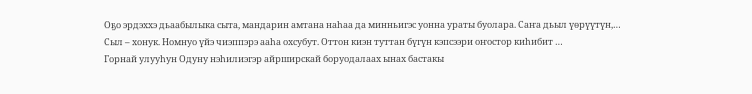Оҕо эрдэххэ дьаабылыка сыта, мандарин амтана наһаа да минньигэс уонна ураты буолара. Саҥа дьыл үөрүүтүн,…
Сыл – хонук. Номнуо үйэ чиэппэрэ ааһа охсубут. Оттон киэн туттан бүгүн кэпсээри оҥостор киһибит …
Горнай улууһун Одуну нэһилиэгэр айрширскай боруодалаах ынах бастакы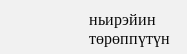ньирэйин төрөппүтүн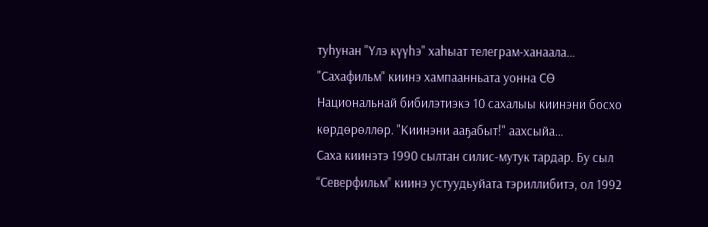туһунан "Үлэ күүһэ" хаһыат телеграм-ханаала…
"Сахафильм" киинэ хампаанньата уонна СӨ Национальнай бибилэтиэкэ 10 сахалыы киинэни босхо көрдөрөллөр. "Киинэни ааҕабыт!" аахсыйа…
Саха киинэтэ 1990 сылтан силис-мутук тардар. Бу сыл “Северфильм” киинэ устуудьуйата тэриллибитэ, ол 1992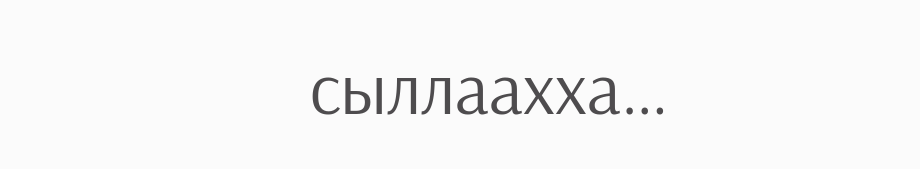сыллаахха…